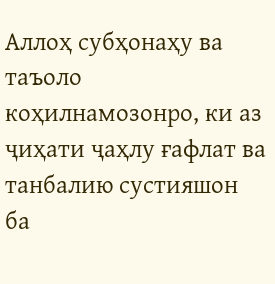Аллоҳ субҳонаҳу ва таъоло коҳилнамозонро, ки аз ҷиҳати ҷаҳлу ғафлат ва танбалию сустияшон ба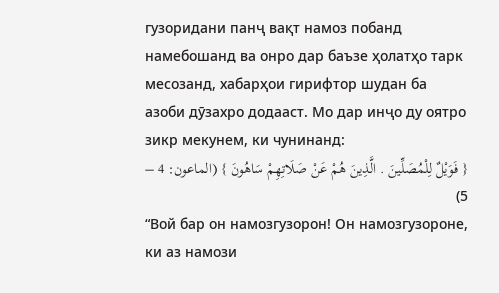гузоридани панҷ вақт намоз побанд намебошанд ва онро дар баъзе ҳолатҳо тарк месозанд, хабарҳои гирифтор шудан ба азоби дӯзахро додааст. Мо дар инҷо ду оятро зикр мекунем, ки чунинанд:
{ فَوَيْلٌ لِلْمُصَلِّينَ . الَّذِينَ هُمْ عَنْ صَلَاتِهِمْ سَاهُونَ } (الماعون: 4 – 5)
“Вой бар он намозгузорон! Он намозгузороне, ки аз намози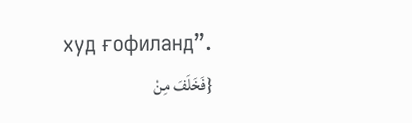худ ғофиланд”.
{فَخَلَفَ مِنْ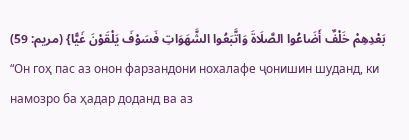بَعْدِهِمْ خَلْفٌ أَضَاعُوا الصَّلَاةَ وَاتَّبَعُوا الشَّهَوَاتِ فَسَوْفَ يَلْقَوْنَ غَيًّا} (مريم: 59)
“Он гоҳ пас аз онон фарзандони нохалафе ҷонишин шуданд, ки намозро ба ҳадар доданд ва аз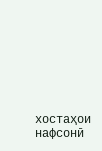хостаҳои нафсонӣ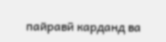пайравӣ карданд ва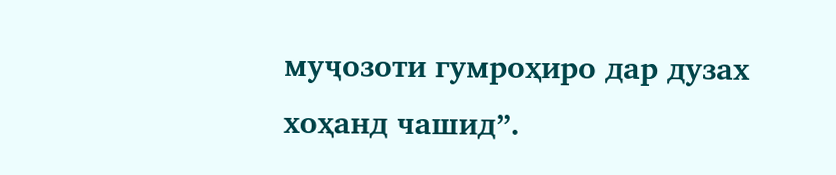муҷозоти гумроҳиро дар дузах хоҳанд чашид”.